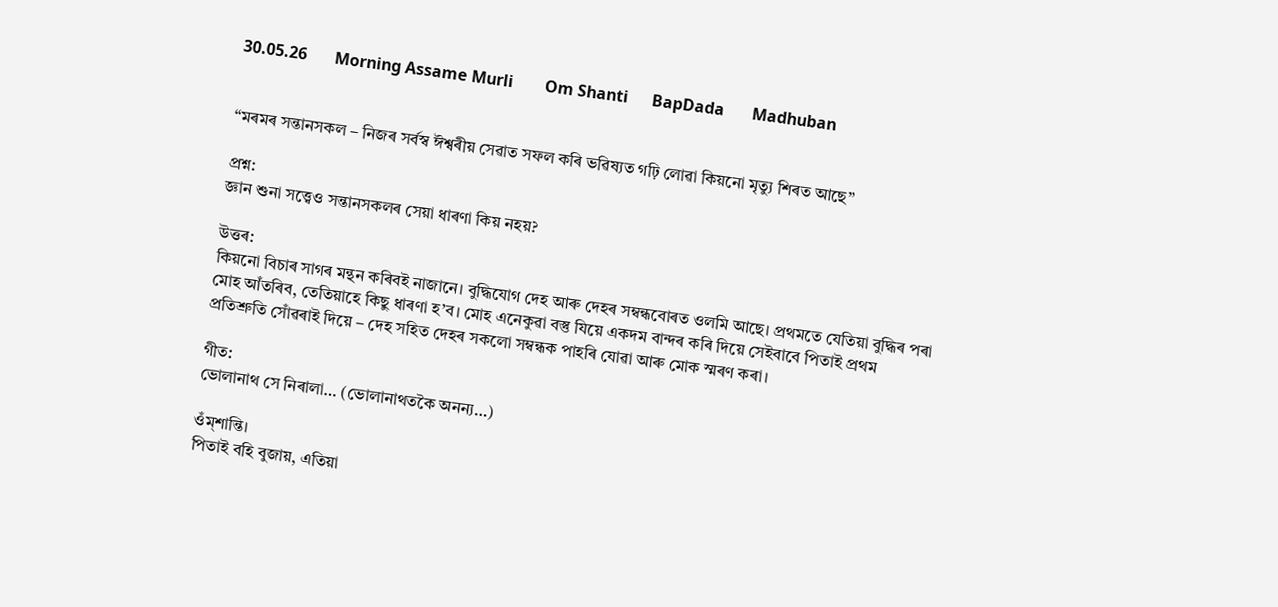30.05.26       Morning Assame Murli        Om Shanti      BapDada       Madhuban


“মৰমৰ সন্তানসকল – নিজৰ সৰ্বস্ব ঈশ্বৰীয় সেৱাত সফল কৰি ভৱিষ্যত গঢ়ি লোৱা কিয়নো মৃত্যু শিৰত আছে”

প্ৰশ্ন:
জ্ঞান শুনা সত্ত্বেও সন্তানসকলৰ সেয়া ধাৰণা কিয় নহয়?

উত্তৰ:
কিয়নো বিচাৰ সাগৰ মন্থন কৰিবই নাজানে। বুদ্ধিযোগ দেহ আৰু দেহৰ সম্বন্ধবোৰত ওলমি আছে। প্ৰথমতে যেতিয়া বুদ্ধিৰ পৰা মোহ আঁতৰিব, তেতিয়াহে কিছু ধাৰণা হ’ব। মোহ এনেকুৱা বস্তু যিয়ে একদম বান্দৰ কৰি দিয়ে সেইবাবে পিতাই প্ৰথম প্ৰতিশ্ৰুতি সোঁৱৰাই দিয়ে – দেহ সহিত দেহৰ সকলো সম্বন্ধক পাহৰি যোৱা আৰু মোক স্মৰণ কৰা।

গীত:
ভোলানাথ সে নিৰালা… (ভোলানাথতকৈ অনন্য…)

ওঁম্শান্তি।
পিতাই বহি বুজায়, এতিয়া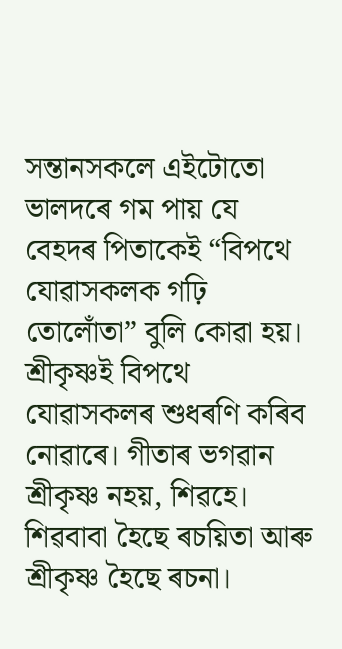সন্তানসকলে এইটোতো ভালদৰে গম পায় যে বেহদৰ পিতাকেই “বিপথে যোৱাসকলক গঢ়ি তোলোঁতা” বুলি কোৱা হয়। শ্ৰীকৃষ্ণই বিপথে যোৱাসকলৰ শুধৰণি কৰিব নোৱাৰে। গীতাৰ ভগৱান শ্ৰীকৃষ্ণ নহয়, শিৱহে। শিৱবাবা হৈছে ৰচয়িতা আৰু শ্ৰীকৃষ্ণ হৈছে ৰচনা।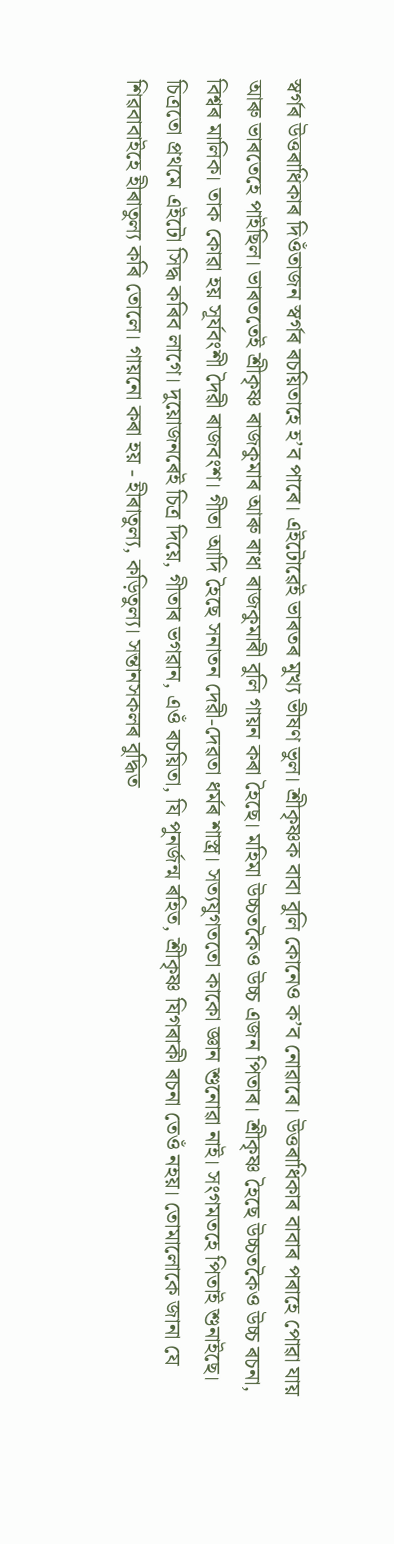স্বৰ্গৰ উত্তৰাধিকাৰ দিওঁতাজন স্বৰ্গৰ ৰচয়িতাহে হ’ব পাৰে। এইটোৱেই ভাৰতৰ মুখ্য ভীষণ ভুল। শ্ৰীকৃষ্ণক বাবা বুলি কোনেও ক’ব নোৱাৰে। উত্তৰাধিকাৰ বাবাৰ পৰাহে পোৱা যায় আৰু ভাৰতেহে পাইছিল। ভাৰততেই শ্ৰীকৃষ্ণ ৰাজকুমাৰ আৰু ৰাধা ৰাজকুমাৰী বুলি গায়ন কৰা হৈছে। মহিমা উচ্চতকৈও উচ্চ এজন পিতাৰ। শ্ৰীকৃষ্ণ হৈছে উচ্চতকৈও উচ্চ ৰচনা, বিশ্বৰ মালিক। তাক কোৱা হয় সূৰ্যবংশী দৈৱী ৰাজবংশ। গীতা আদি হৈছে সনাতন দেৱী-দেৱতা ধৰ্মৰ শাস্ত্ৰ। সত্যযুগততো কাকো জ্ঞান শুনোৱা নাই। সংগমতহে পিতাই শুনাইছে। চিত্ৰতো প্ৰথমে এইটো সিদ্ধ কৰিব লাগে। দুয়োজনৰেই চিত্ৰ দিয়ে, গীতাৰ ভগৱান, এওঁ ৰচয়িতা, যি পুনৰ্জন্ম ৰহিত, শ্ৰীকৃষ্ণ যিগৰাকী ৰচনা তেওঁ নহয়। তোমালোকে জানা যে শিৱবাবাইহে হীৰাতুল্য কৰি তোলে। গায়নো কৰা হয় - হীৰাতুল্য, কড়িতুল্য। সন্তানসকলৰ বুদ্ধিত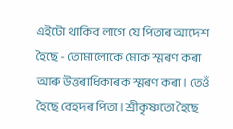এইটো থাকিব লাগে যে পিতাৰ আদেশ হৈছে - তোমালোকে মোক স্মৰণ কৰা আৰু উত্তৰাধিকাৰক স্মৰণ কৰা। তেওঁ হৈছে বেহদৰ পিতা। শ্ৰীকৃষ্ণতো হৈছে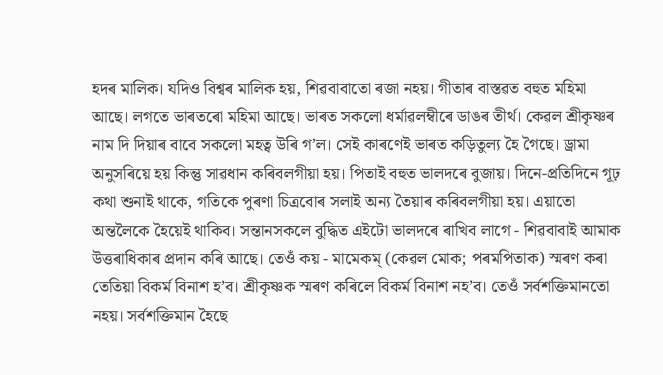হদৰ মালিক। যদিও বিশ্বৰ মালিক হয়, শিৱবাবাতো ৰজা নহয়। গীতাৰ বাস্তৱত বহুত মহিমা আছে। লগতে ভাৰতৰো মহিমা আছে। ভাৰত সকলো ধৰ্মাৱলম্বীৰে ডাঙৰ তীৰ্থ। কেৱল শ্ৰীকৃষ্ণৰ নাম দি দিয়াৰ বাবে সকলো মহত্ব উৰি গ’ল। সেই কাৰণেই ভাৰত কড়িতুল্য হৈ গৈছে। ড্ৰামা অনুসৰিয়ে হয় কিন্তু সাৱধান কৰিবলগীয়া হয়। পিতাই বহুত ভালদৰে বুজায়। দিনে-প্ৰতিদিনে গূঢ় কথা শুনাই থাকে, গতিকে পুৰণা চিত্ৰবোৰ সলাই অন্য তৈয়াৰ কৰিবলগীয়া হয়। এয়াতো অন্তলৈকে হৈয়েই থাকিব। সন্তানসকলে বুদ্ধিত এইটো ভালদৰে ৰাখিব লাগে - শিৱবাবাই আমাক উত্তৰাধিকাৰ প্ৰদান কৰি আছে। তেওঁ কয় - মামেকম্ (কেৱল মোক; পৰমপিতাক) স্মৰণ কৰা তেতিয়া বিকৰ্ম বিনাশ হ’ব। শ্ৰীকৃষ্ণক স্মৰণ কৰিলে বিকৰ্ম বিনাশ নহ’ব। তেওঁ সৰ্বশক্তিমানতো নহয়। সৰ্বশক্তিমান হৈছে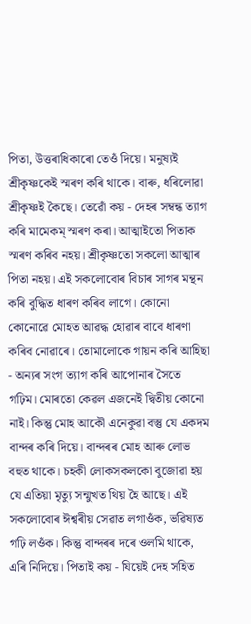পিতা, উত্তৰাধিকাৰো তেওঁ দিয়ে। মনুষ্যই শ্ৰীকৃষ্ণকেই স্মৰণ কৰি থাকে। বাৰু, ধৰিলোৱা শ্ৰীকৃষ্ণই কৈছে। তেৱোঁ কয় - দেহৰ সম্বন্ধ ত্যাগ কৰি মামেকম্ স্মৰণ কৰা। আত্মাইতো পিতাক স্মৰণ কৰিব নহয়। শ্ৰীকৃষ্ণতো সকলো আত্মাৰ পিতা নহয়। এই সকলোবোৰ বিচাৰ সাগৰ মন্থন কৰি বুদ্ধিত ধাৰণ কৰিব লাগে। কোনো কোনোৱে মোহত আৱদ্ধ হোৱাৰ বাবে ধাৰণা কৰিব নোৱাৰে। তোমালোকে গায়ন কৰি আহিছা - অন্যৰ সংগ ত্যাগ কৰি আপোনাৰ সৈতে গঢ়িম। মোৰতো কেৱল এজনেই দ্বিতীয় কোনো নাই। কিন্তু মোহ আকৌ এনেকুৱা বস্তু যে একদম বান্দৰ কৰি দিয়ে। বান্দৰৰ মোহ আৰু লোভ বহুত থাকে। চহকী লোকসকলকো বুজোৱা হয় যে এতিয়া মৃত্যু সন্মুখত থিয় হৈ আছে। এই সকলোবোৰ ঈশ্বৰীয় সেৱাত লগাওঁক, ভৱিষ্যত গঢ়ি লওঁক। কিন্তু বান্দৰৰ দৰে ওলমি থাকে, এৰি নিদিয়ে। পিতাই কয় - যিয়েই দেহ সহিত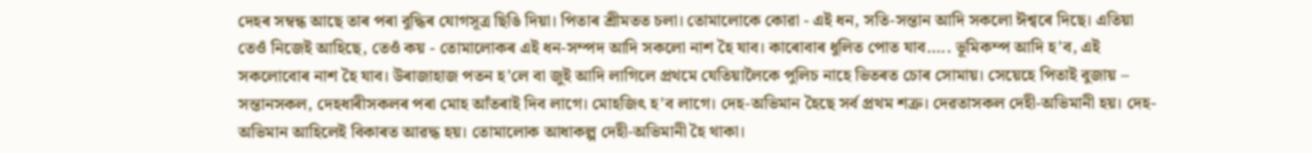দেহৰ সম্বন্ধ আছে তাৰ পৰা বুদ্ধিৰ যোগসূত্ৰ ছিঙি দিয়া। পিতাৰ শ্ৰীমতত চলা। তোমালোকে কোৱা - এই ধন, সতি-সন্তান আদি সকলো ঈশ্বৰে দিছে। এতিয়া তেওঁ নিজেই আহিছে, তেওঁ কয় - তোমালোকৰ এই ধন-সম্পদ আদি সকলো নাশ হৈ যাব। কাৰোবাৰ ধুলিত পোত যাব….. ভূমিকম্প আদি হ’ব, এই সকলোবোৰ নাশ হৈ যাব। উৰাজাহাজ পতন হ’লে বা জুই আদি লাগিলে প্ৰথমে যেতিয়ালৈকে পুলিচ নাহে ভিতৰত চোৰ সোমায়। সেয়েহে পিতাই বুজায় – সন্তানসকল, দেহধাৰীসকলৰ পৰা মোহ আঁতৰাই দিব লাগে। মোহজিৎ হ’ব লাগে। দেহ-অভিমান হৈছে সৰ্ব প্ৰথম শত্ৰু। দেৱতাসকল দেহী-অভিমানী হয়। দেহ-অভিমান আহিলেই বিকাৰত আৱদ্ধ হয়। তোমালোক আধাকল্প দেহী-অভিমানী হৈ থাকা।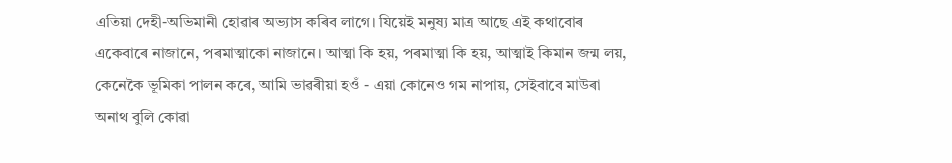এতিয়া দেহী-অভিমানী হোৱাৰ অভ্যাস কৰিব লাগে। যিয়েই মনুষ্য মাত্ৰ আছে এই কথাবোৰ একেবাৰে নাজানে, পৰমাত্মাকো নাজানে। আত্মা কি হয়, পৰমাত্মা কি হয়, আত্মাই কিমান জন্ম লয়, কেনেকৈ ভূমিকা পালন কৰে, আমি ভাৱৰীয়া হওঁ - এয়া কোনেও গম নাপায়, সেইবাবে মাউৰা অনাথ বুলি কোৱা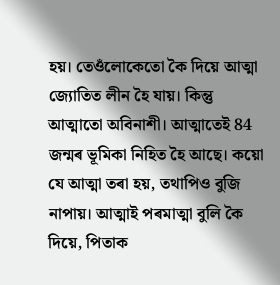হয়। তেওঁলোকেতো কৈ দিয়ে আত্মা জ্যোতিত লীন হৈ যায়। কিন্তু আত্মাতো অবিনাশী। আত্মাতেই 84 জন্মৰ ভূমিকা নিহিত হৈ আছে। কয়ো যে আত্মা তৰা হয়, তথাপিও বুজি নাপায়। আত্মাই পৰমাত্মা বুলি কৈ দিয়ে, পিতাক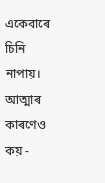একেবাৰে চিনি নাপায়। আত্মাৰ কাৰণেও কয় -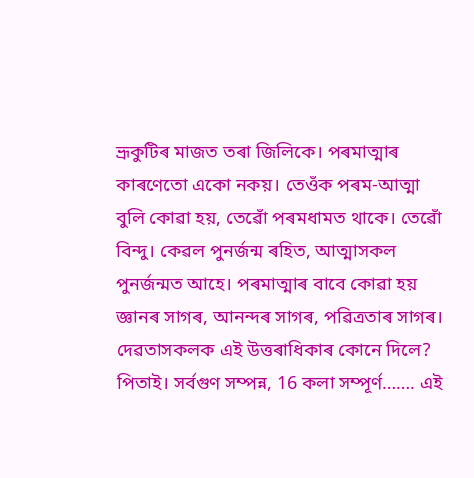ভ্ৰূকুটিৰ মাজত তৰা জিলিকে। পৰমাত্মাৰ কাৰণেতো একো নকয়। তেওঁক পৰম-আত্মা বুলি কোৱা হয়, তেৱোঁ পৰমধামত থাকে। তেৱোঁ বিন্দু। কেৱল পুনৰ্জন্ম ৰহিত, আত্মাসকল পুনৰ্জন্মত আহে। পৰমাত্মাৰ বাবে কোৱা হয় জ্ঞানৰ সাগৰ, আনন্দৰ সাগৰ, পৱিত্ৰতাৰ সাগৰ। দেৱতাসকলক এই উত্তৰাধিকাৰ কোনে দিলে? পিতাই। সৰ্বগুণ সম্পন্ন, 16 কলা সম্পূৰ্ণ……. এই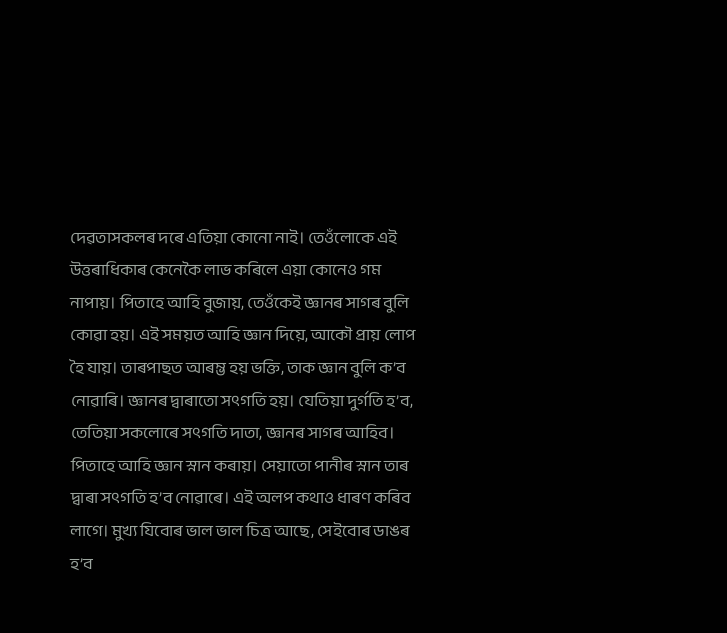দেৱতাসকলৰ দৰে এতিয়া কোনো নাই। তেওঁলোকে এই উত্তৰাধিকাৰ কেনেকৈ লাভ কৰিলে এয়া কোনেও গম নাপায়। পিতাহে আহি বুজায়, তেওঁকেই জ্ঞানৰ সাগৰ বুলি কোৱা হয়। এই সময়ত আহি জ্ঞান দিয়ে, আকৌ প্ৰায় লোপ হৈ যায়। তাৰপাছত আৰম্ভ হয় ভক্তি, তাক জ্ঞান বুলি ক’ব নোৱাৰি। জ্ঞানৰ দ্বাৰাতো সৎগতি হয়। যেতিয়া দুৰ্গতি হ’ব, তেতিয়া সকলোৰে সৎগতি দাতা, জ্ঞানৰ সাগৰ আহিব। পিতাহে আহি জ্ঞান স্নান কৰায়। সেয়াতো পানীৰ স্নান তাৰ দ্বাৰা সৎগতি হ’ব নোৱাৰে। এই অলপ কথাও ধাৰণ কৰিব লাগে। মুখ্য যিবোৰ ভাল ভাল চিত্ৰ আছে, সেইবোৰ ডাঙৰ হ’ব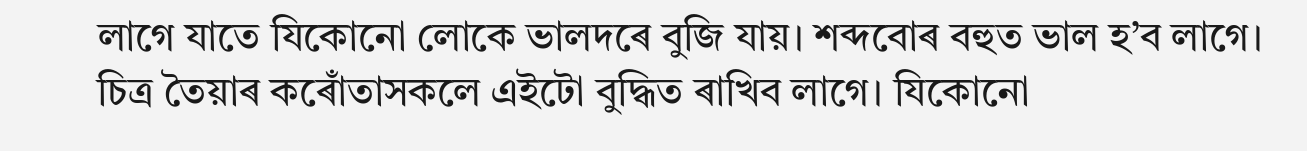লাগে যাতে যিকোনো লোকে ভালদৰে বুজি যায়। শব্দবোৰ বহুত ভাল হ’ব লাগে। চিত্ৰ তৈয়াৰ কৰোঁতাসকলে এইটো বুদ্ধিত ৰাখিব লাগে। যিকোনো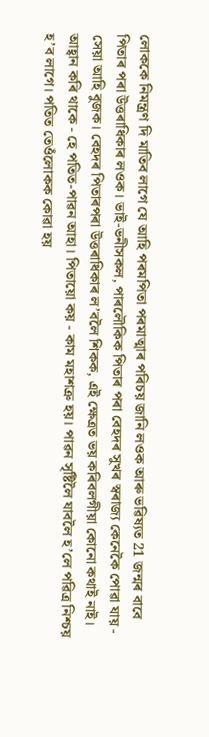লোককে নিমন্ত্ৰণ দি মাতিব লাগে যে আহি পৰমপিতা পৰমাত্মাৰ পৰিচয় জানি লওক আৰু ভৱিষ্যত 21 জন্মৰ বাবে পিতাৰ পৰা উত্তৰাধিকাৰ লওক। ভাই-ভনীসকল, পাৰলৌকিক পিতাৰ পৰা বেহদৰ সুখৰ স্বৰাজ্য কেনেকৈ পোৱা যায় - সেয়া আহি বুজক। বেহদৰ পিতাৰপৰা উত্তৰাধিকাৰ ল’বলৈ শিকক, এই ক্ষেত্ৰত ভয় কৰিবলগীয়া কোনো কথাই নাই। আহ্বান কৰি থাকে - হে পতিত-পাৱন আহা। পিতায়ো কয় - কাম মহাশত্ৰু হয়। পাৱন সৃষ্টিলৈ যাবলৈ হ’লে পৱিত্ৰ নিশ্চয় হ’ব লাগে। পতিত তেওঁলোকক কোৱা হয়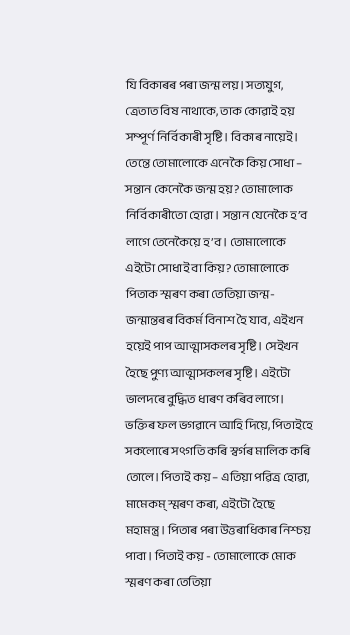যি বিকাৰৰ পৰা জন্ম লয়। সত্যযুগ, ত্ৰেতাত বিষ নাথাকে, তাক কোৱাই হয় সম্পূৰ্ণ নিৰ্বিকাৰী সৃষ্টি। বিকাৰ নায়েই। তেন্তে তোমালোকে এনেকৈ কিয় সোধা – সন্তান কেনেকৈ জন্ম হয়? তোমালোক নিৰ্বিকাৰীতো হোৱা। সন্তান যেনেকৈ হ’ব লাগে তেনেকৈয়ে হ’ব। তোমালোকে এইটো সোধাই বা কিয়? তোমালোকে পিতাক স্মৰণ কৰা তেতিয়া জন্ম-জন্মান্তৰৰ বিকৰ্ম বিনাশ হৈ যাব, এইখন হয়েই পাপ আত্মাসকলৰ সৃষ্টি। সেইখন হৈছে পুণ্য আত্মাসকলৰ সৃষ্টি। এইটো ভালদৰে বুদ্ধিত ধাৰণ কৰিব লাগে। ভক্তিৰ ফল ভগৱানে আহি দিয়ে, পিতাইহে সকলোৰে সৎগতি কৰি স্বৰ্গৰ মালিক কৰি তোলে। পিতাই কয় – এতিয়া পৱিত্ৰ হোৱা, মামেকম্ স্মৰণ কৰা, এইটো হৈছে মহামন্ত্ৰ। পিতাৰ পৰা উত্তৰাধিকাৰ নিশ্চয় পাবা। পিতাই কয় - তোমালোকে মোক স্মৰণ কৰা তেতিয়া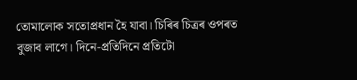তোমালোক সতোপ্ৰধান হৈ যাবা। চিৰিৰ চিত্ৰৰ ওপৰত বুজাব লাগে। দিনে-প্ৰতিদিনে প্ৰতিটো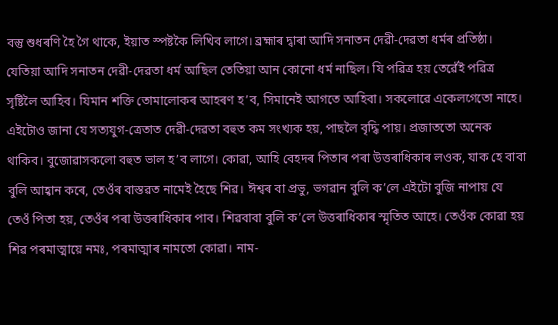বস্তু শুধৰণি হৈ গৈ থাকে, ইয়াত স্পষ্টকৈ লিখিব লাগে। ব্ৰহ্মাৰ দ্বাৰা আদি সনাতন দেৱী-দেৱতা ধৰ্মৰ প্ৰতিষ্ঠা। যেতিয়া আদি সনাতন দেৱী-দেৱতা ধৰ্ম আছিল তেতিয়া আন কোনো ধৰ্ম নাছিল। যি পৱিত্ৰ হয় তেৱেঁই পৱিত্ৰ সৃষ্টিলৈ আহিব। যিমান শক্তি তোমালোকৰ আহৰণ হ’ব, সিমানেই আগতে আহিবা। সকলোৱে একেলগেতো নাহে। এইটোও জানা যে সত্যযুগ-ত্ৰেতাত দেৱী-দেৱতা বহুত কম সংখ্যক হয়, পাছলৈ বৃদ্ধি পায়। প্ৰজাততো অনেক থাকিব। বুজোৱাসকলো বহুত ভাল হ’ব লাগে। কোৱা, আহি বেহদৰ পিতাৰ পৰা উত্তৰাধিকাৰ লওক, যাক হে বাবা বুলি আহ্বান কৰে, তেওঁৰ বাস্তৱত নামেই হৈছে শিৱ। ঈশ্বৰ বা প্ৰভু, ভগৱান বুলি ক’লে এইটো বুজি নাপায় যে তেওঁ পিতা হয়, তেওঁৰ পৰা উত্তৰাধিকাৰ পাব। শিৱবাবা বুলি ক’লে উত্তৰাধিকাৰ স্মৃতিত আহে। তেওঁক কোৱা হয় শিৱ পৰমাত্মায়ে নমঃ, পৰমাত্মাৰ নামতো কোৱা। নাম-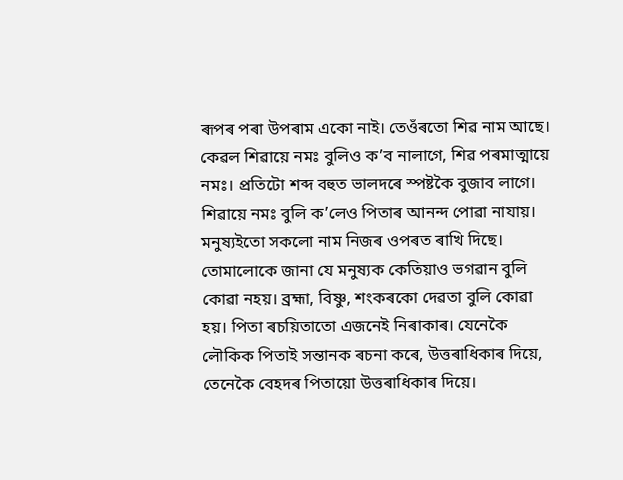ৰূপৰ পৰা উপৰাম একো নাই। তেওঁৰতো শিৱ নাম আছে। কেৱল শিৱায়ে নমঃ বুলিও ক’ব নালাগে, শিৱ পৰমাত্মায়ে নমঃ। প্ৰতিটো শব্দ বহুত ভালদৰে স্পষ্টকৈ বুজাব লাগে। শিৱায়ে নমঃ বুলি ক’লেও পিতাৰ আনন্দ পোৱা নাযায়। মনুষ্যইতো সকলো নাম নিজৰ ওপৰত ৰাখি দিছে। তোমালোকে জানা যে মনুষ্যক কেতিয়াও ভগৱান বুলি কোৱা নহয়। ব্ৰহ্মা, বিষ্ণু, শংকৰকো দেৱতা বুলি কোৱা হয়। পিতা ৰচয়িতাতো এজনেই নিৰাকাৰ। যেনেকৈ লৌকিক পিতাই সন্তানক ৰচনা কৰে, উত্তৰাধিকাৰ দিয়ে, তেনেকৈ বেহদৰ পিতায়ো উত্তৰাধিকাৰ দিয়ে।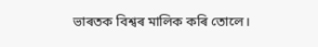ভাৰতক বিশ্বৰ মালিক কৰি তোলে।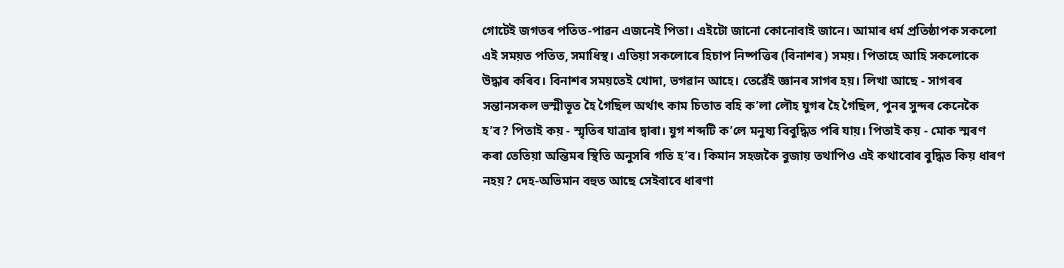গোটেই জগতৰ পতিত-পাৱন এজনেই পিতা। এইটো জানো কোনোবাই জানে। আমাৰ ধৰ্ম প্ৰতিষ্ঠাপক সকলো এই সময়ত পতিত, সমাধিস্থ। এতিয়া সকলোৰে হিচাপ নিষ্পত্তিৰ (বিনাশৰ) সময়। পিতাহে আহি সকলোকে উদ্ধাৰ কৰিব। বিনাশৰ সময়তেই খোদা, ভগৱান আহে। তেৱেঁই জ্ঞানৰ সাগৰ হয়। লিখা আছে - সাগৰৰ সন্তানসকল ভস্মীভূত হৈ গৈছিল অৰ্থাৎ কাম চিতাত বহি ক’লা লৌহ যুগৰ হৈ গৈছিল, পুনৰ সুন্দৰ কেনেকৈ হ’ব? পিতাই কয় - স্মৃতিৰ যাত্ৰাৰ দ্বাৰা। যুগ শব্দটি ক’লে মনুষ্য বিবুদ্ধিত পৰি যায়। পিতাই কয় - মোক স্মৰণ কৰা তেতিয়া অন্তিমৰ স্থিতি অনুসৰি গতি হ’ব। কিমান সহজকৈ বুজায় তথাপিও এই কথাবোৰ বুদ্ধিত কিয় ধাৰণ নহয়? দেহ-অভিমান বহুত আছে সেইবাবে ধাৰণা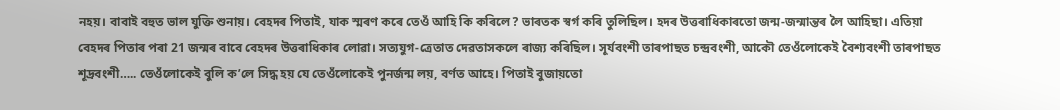নহয়। বাবাই বহুত ভাল যুক্তি শুনায়। বেহদৰ পিতাই, যাক স্মৰণ কৰে তেওঁ আহি কি কৰিলে? ভাৰতক স্বৰ্গ কৰি তুলিছিল। হদৰ উত্তৰাধিকাৰতো জন্ম-জন্মান্তৰ লৈ আহিছা। এতিয়া বেহদৰ পিতাৰ পৰা 21 জন্মৰ বাবে বেহদৰ উত্তৰাধিকাৰ লোৱা। সত্যযুগ-ত্ৰেতাত দেৱতাসকলে ৰাজ্য কৰিছিল। সূৰ্যবংশী তাৰপাছত চন্দ্ৰবংশী, আকৌ তেওঁলোকেই বৈশ্যবংশী তাৰপাছত শূদ্ৰবংশী….. তেওঁলোকেই বুলি ক’লে সিদ্ধ হয় যে তেওঁলোকেই পুনৰ্জন্ম লয়, বৰ্ণত আহে। পিতাই বুজায়তো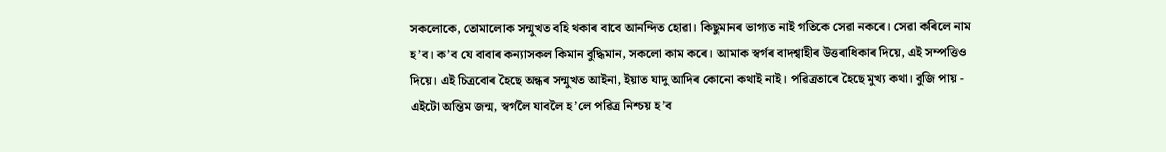সকলোকে, তোমালোক সন্মুখত বহি থকাৰ বাবে আনন্দিত হোৱা। কিছুমানৰ ভাগ্যত নাই গতিকে সেৱা নকৰে। সেৱা কৰিলে নাম হ’ব। ক’ব যে বাবাৰ কন্যাসকল কিমান বুদ্ধিমান, সকলো কাম কৰে। আমাক স্বৰ্গৰ বাদশ্বাহীৰ উত্তৰাধিকাৰ দিয়ে, এই সম্পত্তিও দিয়ে। এই চিত্ৰবোৰ হৈছে অন্ধৰ সন্মুখত আইনা, ইয়াত যাদু আদিৰ কোনো কথাই নাই। পৱিত্ৰতাৰে হৈছে মুখ্য কথা। বুজি পায় - এইটো অন্তিম জন্ম, স্বৰ্গলৈ যাবলৈ হ’লে পৱিত্ৰ নিশ্চয় হ’ব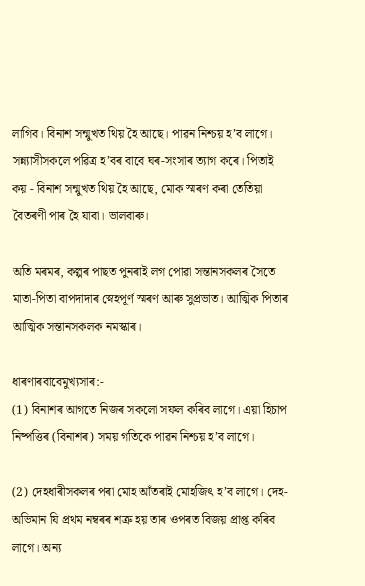লাগিব। বিনাশ সন্মুখত থিয় হৈ আছে। পাৱন নিশ্চয় হ’ব লাগে। সন্ন্যাসীসকলে পৱিত্ৰ হ’বৰ বাবে ঘৰ-সংসাৰ ত্যাগ কৰে। পিতাই কয় - বিনাশ সন্মুখত থিয় হৈ আছে, মোক স্মৰণ কৰা তেতিয়া বৈতৰণী পাৰ হৈ যাবা। ভালবাৰু।

অতি মৰমৰ, কল্পৰ পাছত পুনৰাই লগ পোৱা সন্তানসকলৰ সৈতে মাতা-পিতা বাপদাদাৰ স্নেহপূৰ্ণ স্মৰণ আৰু সুপ্ৰভাত। আত্মিক পিতাৰ আত্মিক সন্তানসকলক নমস্কাৰ।

ধাৰণাৰবাবেমুখ্যসাৰ:-
(1) বিনাশৰ আগতে নিজৰ সকলো সফল কৰিব লাগে। এয়া হিচাপ নিষ্পত্তিৰ (বিনাশৰ) সময় গতিকে পাৱন নিশ্চয় হ’ব লাগে।

(2) দেহধাৰীসকলৰ পৰা মোহ আঁতৰাই মোহজিৎ হ’ব লাগে। দেহ-অভিমান যি প্ৰথম নম্বৰৰ শত্ৰু হয় তাৰ ওপৰত বিজয় প্ৰাপ্ত কৰিব লাগে। অন্য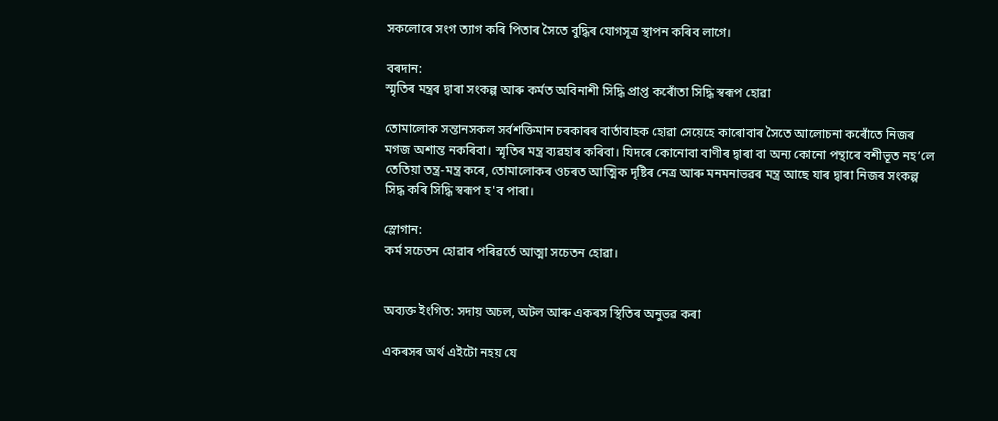সকলোৰে সংগ ত্যাগ কৰি পিতাৰ সৈতে বুদ্ধিৰ যোগসূত্ৰ স্থাপন কৰিব লাগে।

বৰদান:
স্মৃতিৰ মন্ত্ৰৰ দ্বাৰা সংকল্প আৰু কর্মত অবিনাশী সিদ্ধি প্ৰাপ্ত কৰোঁতা সিদ্ধি স্বৰূপ হোৱা

তোমালোক সন্তানসকল সৰ্বশক্তিমান চৰকাৰৰ বাৰ্তাবাহক হোৱা সেয়েহে কাৰোবাৰ সৈতে আলোচনা কৰোঁতে নিজৰ মগজ অশান্ত নকৰিবা। স্মৃতিৰ মন্ত্ৰ ব্যৱহাৰ কৰিবা। যিদৰে কোনোবা বাণীৰ দ্বাৰা বা অন্য কোনো পন্থাৰে বশীভূত নহ’লে তেতিয়া তন্ত্ৰ-মন্ত্ৰ কৰে, তোমালোকৰ ওচৰত আত্মিক দৃষ্টিৰ নেত্ৰ আৰু মনমনাভৱৰ মন্ত্ৰ আছে যাৰ দ্বাৰা নিজৰ সংকল্প সিদ্ধ কৰি সিদ্ধি স্বৰূপ হ'ব পাৰা।

স্লোগান:
কৰ্ম সচেতন হোৱাৰ পৰিৱৰ্তে আত্মা সচেতন হোৱা।


অব্যক্ত ইংগিত: সদায় অচল, অটল আৰু একৰস স্থিতিৰ অনুভৱ কৰা

একৰসৰ অৰ্থ এইটো নহয় যে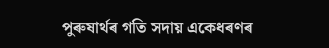পুৰুষাৰ্থৰ গতি সদায় একেধৰণৰ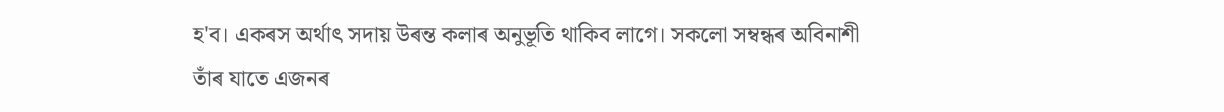হ'ব। একৰস অৰ্থাৎ সদায় উৰন্ত কলাৰ অনুভূতি থাকিব লাগে। সকলো সম্বন্ধৰ অবিনাশী তাঁৰ যাতে এজনৰ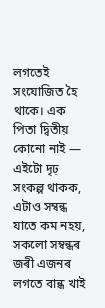লগতেই সংযোজিত হৈ থাকে। এক পিতা দ্বিতীয় কোনো নাই — এইটো দৃঢ় সংকল্প থাকক, এটাও সম্বন্ধ যাতে কম নহয়, সকলো সম্বন্ধৰ জৰী এজনৰ লগতে বান্ধ খাই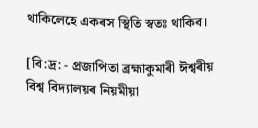থাকিলেহে একৰস স্থিতি স্বতঃ থাকিব।

[বি:দ্ৰ: - প্ৰজাপিতা ব্ৰহ্মাকুমাৰী ঈশ্বৰীয় বিশ্ব বিদ্যালয়ৰ নিয়মীয়া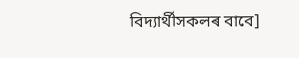বিদ্যাৰ্থীসকলৰ বাবে]